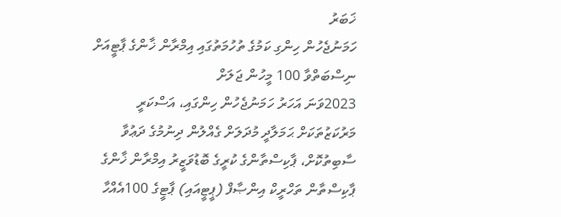ޚަބަރު
ހަމަނުޖެހުން ހިންގި ކަމުގެ ތުހުމަތުގައި އިމްރާން ޚާންގެ ޕާޓީއަށް ނިސްބަތްވާ 100 މީހުން ޖަލަށް
2023ވަނަ އަހަރު ހަމަނުޖެހުން ހިންގައި، އަސްކަރީ މަރުކަޒުތަކަށް ޙަމަލާދީ މުދަލަށް ގެއްލުން ދިނުމުގެ ދަޢުވާ ސާބިތުކޮށް، ޕާކިސްތާންގެ ކުރީގެ ބޮޑުވަޒީރު އިމްރާން ޚާންގެ ޕާކިސްތާން ތަހްރީކް އިންޞާފް (ޕީޓީއައި) ޕާޓީގެ 100އެއްހާ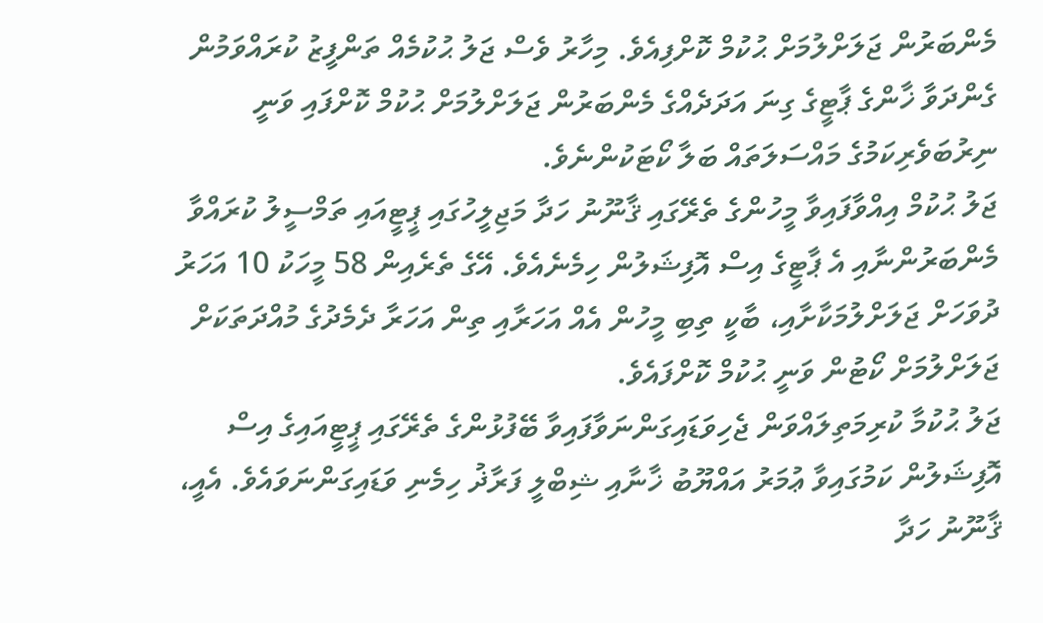މެންބަރުން ޖަލަށްލުމަށް ޙުކުމް ކޮށްފިއެވެ. މިހާރު ވެސް ޖަލު ޙުކުމެއް ތަންފީޒު ކުރައްވަމުން ގެންދަވާ ޚާންގެ ޕާޓީގެ ގިނަ އަދަދެއްގެ މެންބަރުން ޖަލަށްލުމަށް ޙުކުމް ކޮށްފައި ވަނީ ނިރުބަވެރިކަމުގެ މައްސަލަތައް ބަލާ ކޯޓަކުންނެވެ.
ޖަލު ޙުކުމް އިއްވާފައިވާ މީހުންގެ ތެރޭގައި ޤާނޫނު ހަދާ މަޖިލީހުގައި ޕީޓީއައި ތަމްސީލު ކުރައްވާ މެންބަރުންނާއި އެ ޕާޓީގެ އިސް އޮފިޝަލުން ހިމެނެއެވެ. އޭގެ ތެރެއިން 58 މީހަކު 10 އަހަރު ދުވަހަށް ޖަލަށްލުމަކާށާއި، ބާކީ ތިބި މީހުން އެއް އަހަރާއި ތިން އަހަރާ ދެމެދުގެ މުއްދަތަކަށް ޖަލަށްލުމަށް ކޯޓުން ވަނީ ޙުކުމް ކޮށްފައެވެ.
ޖަލު ޙުކުމާ ކުރިމަތިލައްވަން ޖެހިވަޑައިގަންނަވާފައިވާ ބޭފުޅުންގެ ތެރޭގައި ޕީޓީއައިގެ އިސް އޮފިޝަލުން ކަމުގައިވާ ޢުމަރު އައްޔޫބު ޚާނާއި ޝިބްލީ ފަރާޛު ހިމެނި ވަޑައިގަންނަވައެވެ. އެއީ، ޤާނޫނު ހަދާ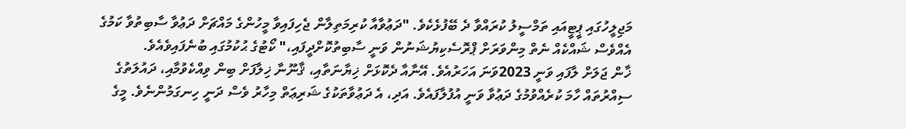މަޖިލީހުގައި ޕީޓީއައި ތަމްސީލު ކުރައްވާ ދެ ބޭފުޅެކެވެ. "ދަޢުވާއާ ކުރިމަތިލާން ޖެހިފައިވާ މީހުންގެ މައްޗަށް ދަޢުވާ ސާބިތުވާ ކަމުގެ އެއްވެސް ޝައްކެއް ނެތް މިންވަރަށް ޕްރޮސެކިޔުޝަނުން ވަނީ ސާބިތުކޮށްދީފައި،" ކޯޓުގެ ޙުކުމުގައި ބުނެފައިވެއެވެ.
ޚާން ޖަލަށް ލާފައި ވަނީ 2023ވަނަ އަހަރުއެވެ. އޭނާއާ ދެކޮޅަށް ޚިޔާނަތާއި، ޤާނޫނާ ޚިލާފަށް ބިން ވިއްކެވުމާއި، ދައުލަތުގެ ސިއްރުތައް ހާމަ ކުރެއްވުމުގެ ދަޢުވާ ވަނީ އުފުލާފައެވެ. އަދި، އެ ދަޢުވާތަކުގެ ޝަރިޢަތް މިހާރު ވެސް ދަނީ ހިނގަމުންނެވެ. މީގެ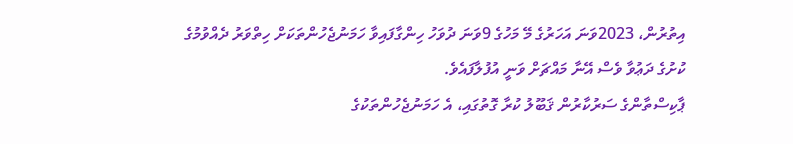އިތުރުން، 2023ވަނަ އަހަރުގެ މޭ މަހުގެ 9ވަނަ ދުވަހު ހިންގާފައިވާ ހަމަނުޖެހުންތަކަށް ހިތްވަރު ދެއްވުމުގެ ކުށުގެ ދަޢުވާ ވެސް އޭނާ މައްޗަށް ވަނީ އުފުލާފައެވެ.
ޕާކިސްތާންގެ ސަރުކާރުން ޤަބޫލު ކުރާ ގޮތުގައި، އެ ހަމަނުޖެހުންތަކުގެ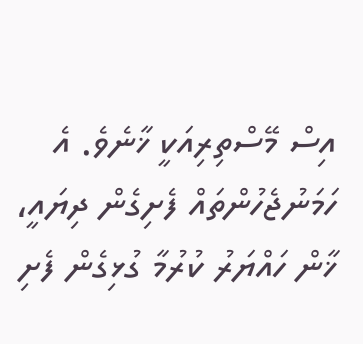އިސް މޭސްތިރިއަކީ ޚާނެވެ. އެ ހަމަނުޖެހުންތައް ފެށިގެން ދިޔައީ، ޚާން ހައްޔަރު ކުރުމާ ގުޅިގެން ފެށި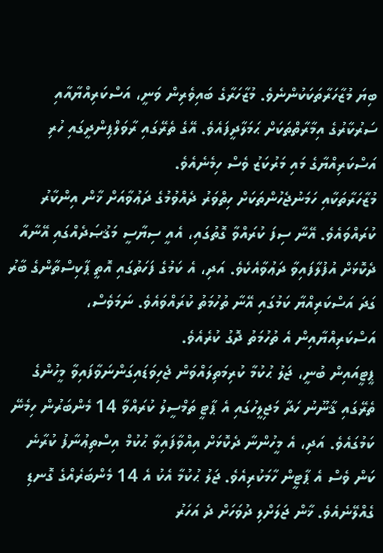ބިޔަ މުޒާހަރާތަކަކުންނެވެ. މުޒާހަރާގެ ބައިވެރިން ވަނީ، އަސްކަރިއްޔާއާއި ސަރުކާރުގެ އިމާރާތްތަކަށް ޙަމަލާދީފައެވެ. އޭގެ ތެރޭގައި ރާވަލްޕިންދީގައި ހުރި އަސްކަރިއްޔާގެ މައި މަރުކަޒު ވެސް ހިމެނެއެވެ.
މުޒާހަރާތަކާއި ހަމަނުޖެހުންތަކަށް ހިތްވަރު ދެއްވުމުގެ ދަޢުވާއަށް ޚާން އިންކާރު ކުރައްވައެވެ. އޭނާ ސިފަ ކުރައްވާ ގޮތުގައި، އެއީ ސިޔާސީ މަޤުޞަދެއްގައި އޭނާއާ ދެކޮޅަށް އުފުލާފައިވާ ދަޢުވާއެކެވެ. އަދި، އެ ކަމުގެ ފަހަތުގައި އޮތީ ޕާކިސްތާންގެ ބާރު ގަދަ އަސްކަރިއްޔާ ކަމުގައި އޭނާ ތުހުމަތު ކުރައްވައެވެ. ނަމަވެސް، އަސްކަރިއްޔާއިން އެ ތުހުމަތު ދޮގު ކުރެއެވެ.
ޕީޓީއައިން ބުނީ، ޖަލު ޙުކުމާ ކުރިމަތިލައްވަން ޖެހިވަޑައިގަންނަވާފައިވާ މީހުންގެ ތެރޭގައި ޤާނޫނު ހަދާ މަޖިލީހުގައި އެ ޕާޓީ ތަމްސީލު ކުރައްވާ 14 މެންބަރުން ހިމެނޭ ކަމުގައެވެ. އަދި، އެ މީހުންނާ ދެކޮޅަށް އިއްވާފައިވާ ޙުކުމް އިސްތިޢުނާފު ކުރާނެ ކަން ވެސް އެ ޕާޓީން ހާމަކުރިއެވެ. ޖަލު ޙުކުމާ އެކު އެ 14 މެންބަރެއްގެ ގޮނޑި ގެއްލޭނެއެވެ. ޚާން ޖަލަށްލި ދުވަހަށް ދެ އަހަރު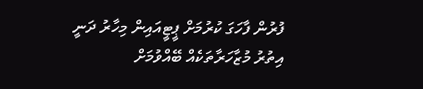ފުރުން ފާހަގަ ކުރުމަށް ޕީޓީއައިން މިހާރު ދަނީ އިތުރު މުޒާހަރާތަކެއް ބޭއްވުމަށް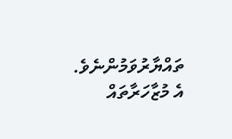ތައްޔާރުވަމުންނެވެ. އެ މުޒާހަރާތައް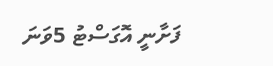ފަށާނީ އޮގަސްޓު 5ވަނަ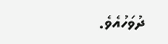ދުވަހުއެވެ.